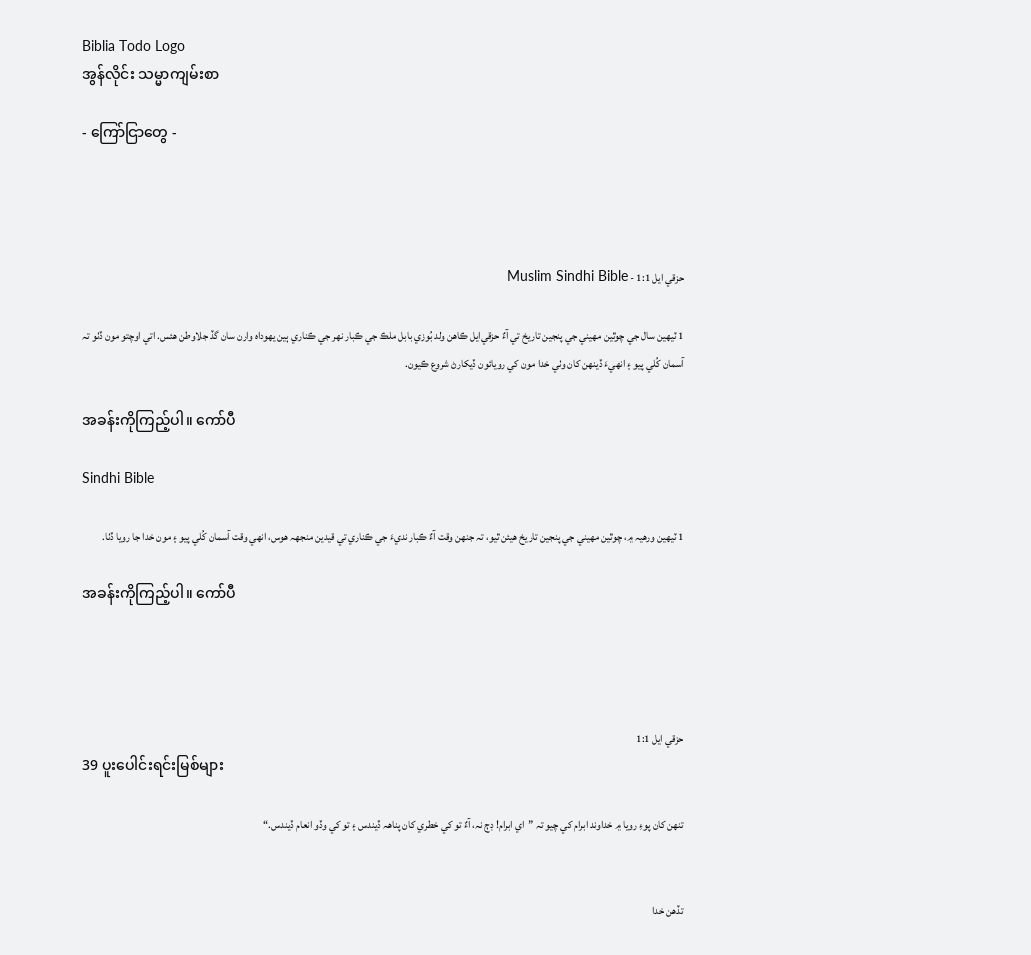Biblia Todo Logo
အွန်လိုင်း သမ္မာကျမ်းစာ

- ကြော်ငြာတွေ -




حزقي ايل 1:1 - Muslim Sindhi Bible

1 ٽيهين سال جي چوٿين مهيني جي پنجين تاريخ تي آءٌ حزقي‌ايل ڪاهن ولد بُوزي بابل ملڪ جي ڪبار نهر جي ڪناري ٻين يهوداہ وارن سان گڏ جلاوطن هئس. اتي اوچتو مون ڏٺو تہ آسمان کُلي پيو ۽ انهيءَ ڏينهن کان وٺي خدا مون کي رويائون ڏيکارڻ شروع ڪيون.

အခန်းကိုကြည့်ပါ။ ကော်ပီ

Sindhi Bible

1 ٽيهين ورهيہ ۾، چوٿين مهيني جي پنجين تاريخ هيئن ٿيو، تہ جنهن وقت آءٌ ڪبار نديءَ جي ڪناري تي قيدين منجهہ هوس، انهي وقت آسمان کُلي پيو ۽ مون خدا جا رويا ڏٺا.

အခန်းကိုကြည့်ပါ။ ကော်ပီ




حزقي ايل 1:1
39 ပူးပေါင်းရင်းမြစ်များ

تنهن کان پوءِ رويا ۾ خداوند ابرام کي چيو تہ ”اي ابرام! ڊڄ نہ، آءٌ تو کي خطري کان پناهہ ڏيندس ۽ تو کي وڏو انعام ڏيندس.“


تڏهن خدا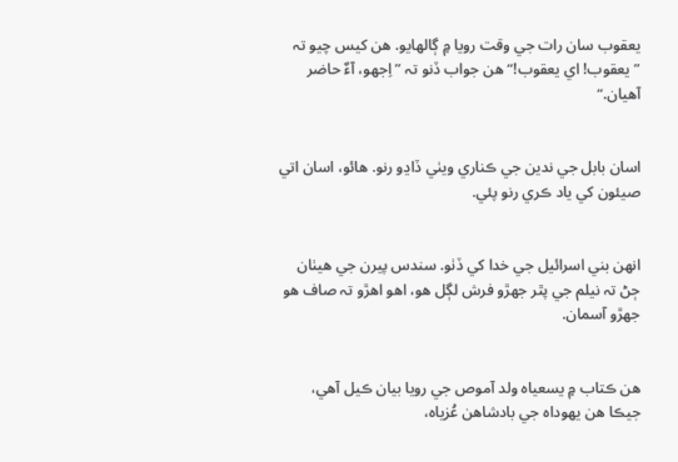يعقوب سان رات جي وقت رويا ۾ ڳالهايو. هن کيس چيو تہ ”يعقوب! اي يعقوب!“ هن جواب ڏنو تہ ”اِجھو، آءٌ حاضر آهيان.“


اسان بابل جي ندين جي ڪناري ويٺي ڏاڍو رنو. هائو، اسان اتي صيئون کي ياد ڪري رنو پئي.


انهن بني اسرائيل جي خدا کي ڏٺو. سندس پيرن جي هيٺان ڄڻ تہ نيلم جي پٿر جهڙو فرش لڳل هو، اهو اهڙو تہ صاف هو جهڙو آسمان.


هن ڪتاب ۾ يسعياہ ولد آموص جي رويا بيان ڪيل آهي، جيڪا هن يهوداہ جي بادشاهن عُزياہ،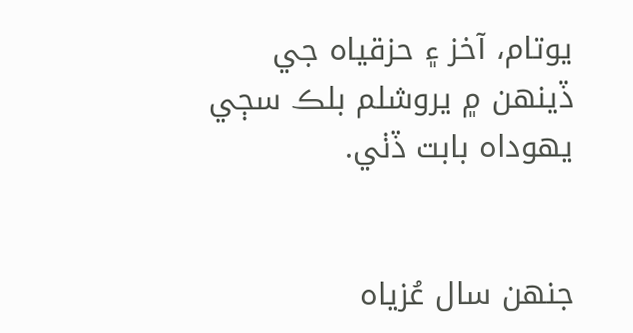يوتام، آخز ۽ حزقياہ جي ڏينهن ۾ يروشلم بلڪ سڄي يهوداہ بابت ڏٺي.


جنهن سال عُزياہ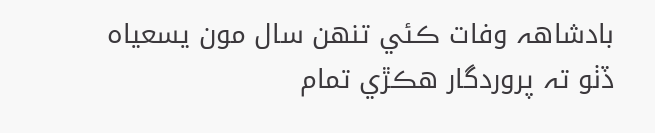بادشاهہ وفات ڪئي تنهن سال مون يسعياہ ڏٺو تہ پروردگار هڪڙي تمام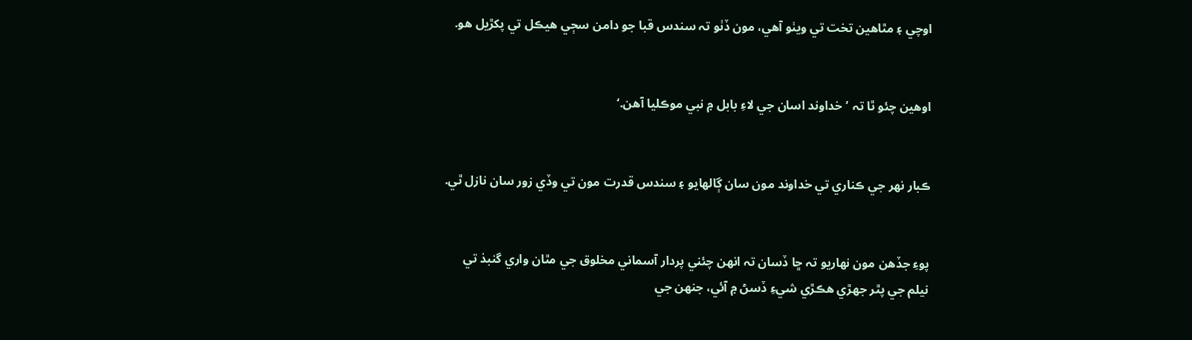اوچي ۽ مٿاهين تخت تي ويٺو آهي، مون ڏٺو تہ سندس قبا جو دامن سڄي هيڪل تي پکڙيل هو.


اوهين چئو ٿا تہ ’خداوند اسان جي لاءِ بابل ۾ نبي موڪليا آهن.‘


ڪبار نهر جي ڪناري تي خداوند مون سان ڳالهايو ۽ سندس قدرت مون تي وڏي زور سان نازل ٿي.


پوءِ جڏهن مون نهاريو تہ ڇا ڏسان تہ انهن چئني پردار آسماني مخلوق جي مٿان واري گنبذ تي نيلم جي پٿر جهڙي هڪڙي شيءِ ڏسڻ ۾ آئي، جنهن جي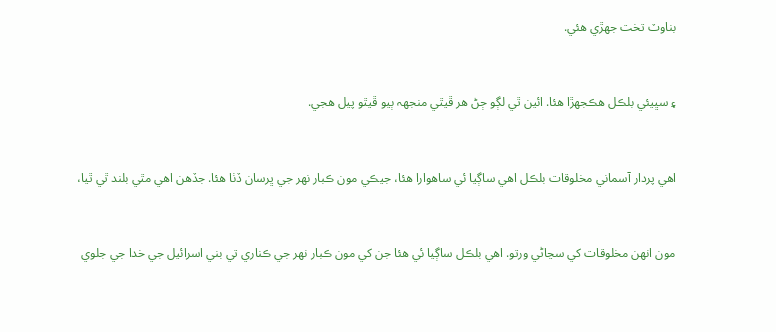بناوٽ تخت جهڙي هئي.


۽ سڀيئي بلڪل هڪجهڙا هئا. ائين ٿي لڳو ڄڻ هر ڦيٿي منجھہ ٻيو ڦيٿو پيل هجي.


اهي پردار آسماني مخلوقات بلڪل اهي ساڳيا ئي ساهوارا هئا، جيڪي مون ڪبار نهر جي ڀرسان ڏٺا هئا. جڏهن اهي مٿي بلند ٿي ٿيا،


مون انهن مخلوقات کي سڃاڻي ورتو. اهي بلڪل ساڳيا ئي هئا جن کي مون ڪبار نهر جي ڪناري تي بني اسرائيل جي خدا جي جلوي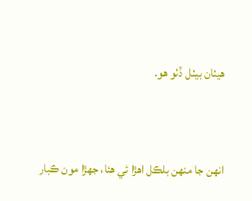هيٺان بيٺل ڏٺو هو.


انهن جا منهن بلڪل اهڙا ئي هئا، جهڙا مون ڪبار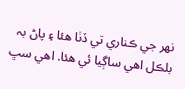نهر جي ڪناري تي ڏٺا هئا ۽ پاڻ بہ بلڪل اهي ساڳيا ئي هئا. اهي سڀ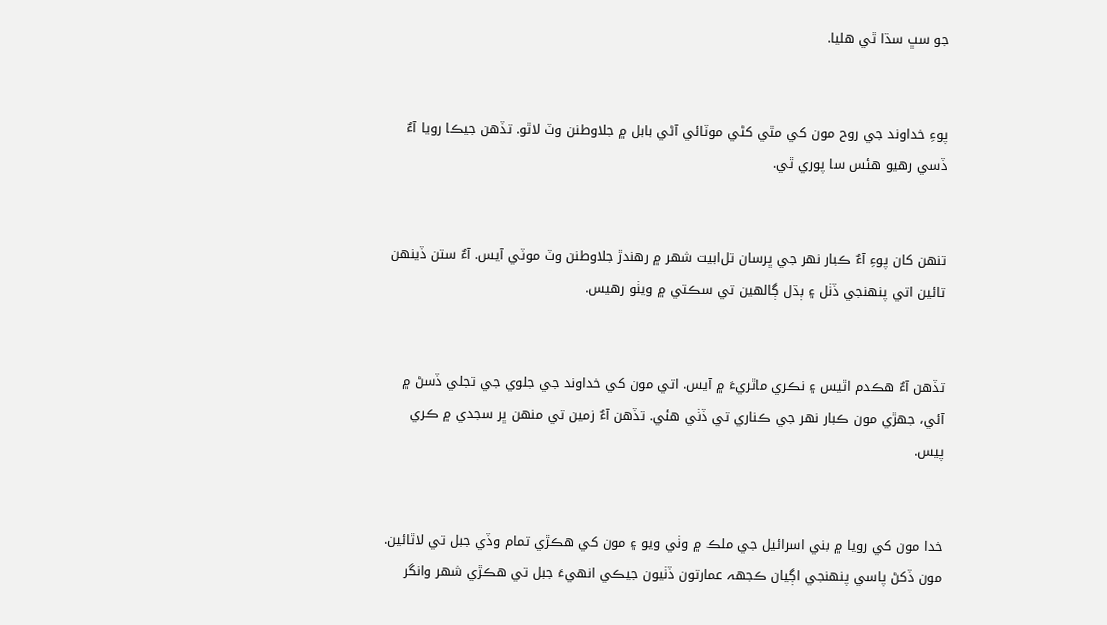جو سڀ سڌا ٿي هليا.


پوءِ خداوند جي روح مون کي مٿي کڻي موٽائي آڻي بابل ۾ جلاوطنن وٽ لاٿو. تڏهن جيڪا رويا آءٌ ڏسي رهيو هئس سا پوري ٿي.


تنهن کان پوءِ آءٌ ڪبار نهر جي ڀرسان تل‌ابيت شهر ۾ رهندڙ جلاوطنن وٽ موٽي آيس. آءٌ ستن ڏينهن تائين اتي پنهنجي ڏٺل ۽ ٻڌل ڳالهين تي سڪتي ۾ ويٺو رهيس.


تڏهن آءٌ هڪدم اٿيس ۽ نڪري ماٿريءَ ۾ آيس. اتي مون کي خداوند جي جلوي جي تجلي ڏسڻ ۾ آئي، جهڙي مون ڪبار نهر جي ڪناري تي ڏٺي هئي. تڏهن آءٌ زمين تي منهن ڀر سجدي ۾ ڪري پيس.


خدا مون کي رويا ۾ بني اسرائيل جي ملڪ ۾ وٺي ويو ۽ مون کي هڪڙي تمام وڏي جبل تي لاٿائين. مون ڏکڻ پاسي پنهنجي اڳيان ڪجھہ عمارتون ڏٺيون جيڪي انهيءَ جبل تي هڪڙي شهر وانگر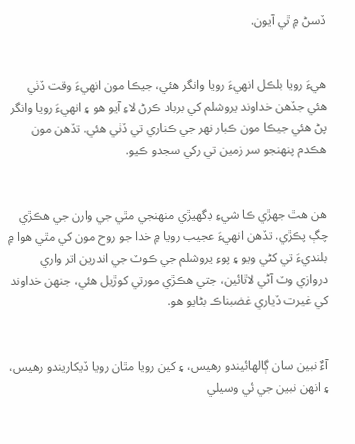ڏسڻ ۾ ٿي آيون.


هيءَ رويا بلڪل انهيءَ رويا وانگر هئي، جيڪا مون انهيءَ وقت ڏٺي هئي جڏهن خداوند يروشلم کي برباد ڪرڻ لاءِ آيو هو ۽ انهيءَ رويا وانگر پڻ هئي جيڪا مون ڪبار نهر جي ڪناري تي ڏٺي هئي. تڏهن مون هڪدم پنهنجو سر زمين تي رکي سجدو ڪيو.


هن هٿ جهڙي ڪا شيءِ ڊگھيڙي منهنجي مٿي جي وارن جي هڪڙي چڳ پڪڙي. تڏهن انهيءَ عجيب رويا ۾ خدا جو روح مون کي مٿي هوا ۾ بلنديءَ تي کڻي ويو ۽ پوءِ يروشلم جي ڪوٽ جي اندرين اتر واري دروازي وٽ آڻي لاٿائين، جتي هڪڙي مورتي کوڙيل هئي، جنهن خداوند کي غيرت ڏياري غضبناڪ بڻايو هو.


آءٌ نبين سان ڳالهائيندو رهيس، ۽ کين رويا مٿان رويا ڏيکاريندو رهيس، ۽ انهن نبين جي ئي وسيلي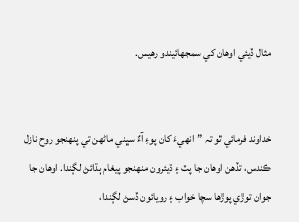مثال ڏيئي اوهان کي سمجھائيندو رهيس.


خداوند فرمائي ٿو تہ ”انهيءَ کان پوءِ آءٌ سڀني ماڻهن تي پنهنجو روح نازل ڪندس، تڏهن اوهان جا پٽ ۽ ڌيئرون منهنجو پيغام ٻڌائڻ لڳندا. اوهان جا جوان توڙي پوڙها سچا خواب ۽ رويائون ڏسڻ لڳندا،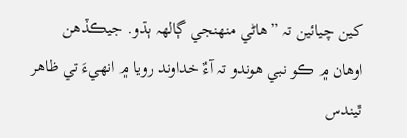کين چيائين تہ ”هاڻي منهنجي ڳالهہ ٻڌو. جيڪڏهن اوهان ۾ ڪو نبي هوندو تہ آءٌ خداوند رويا ۾ انهيءَ تي ظاهر ٿيندس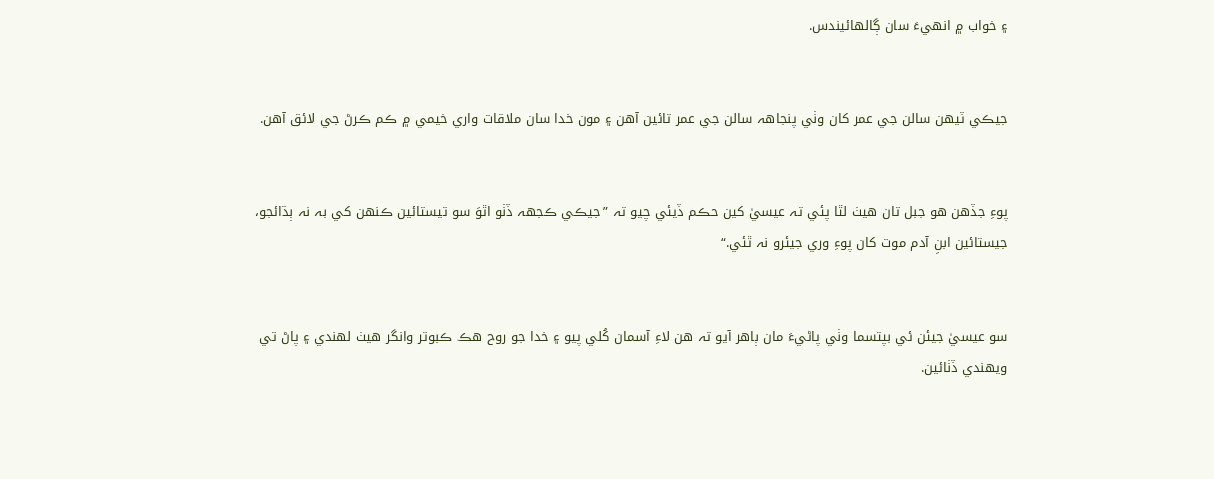۽ خواب ۾ انهيءَ سان ڳالهائيندس.


جيڪي ٽيهن سالن جي عمر کان وٺي پنجاهہ سالن جي عمر تائين آهن ۽ مون خدا سان ملاقات واري خيمي ۾ ڪم ڪرڻ جي لائق آهن.


پوءِ جڏهن هو جبل تان هيٺ لٿا پئي تہ عيسيٰ کين حڪم ڏيئي چيو تہ ”جيڪي ڪجھہ ڏٺو اٿوَ سو تيستائين ڪنهن کي بہ نہ ٻڌائجو، جيستائين ابنِ آدم موت کان پوءِ وري جيئرو نہ ٿئي.“


سو عيسيٰ جيئن ئي بپتسما وٺي پاڻيءَ مان ٻاهر آيو تہ هن لاءِ آسمان کُلي پيو ۽ خدا جو روح هڪ ڪبوتر وانگر هيٺ لهندي ۽ پاڻ تي ويهندي ڏٺائين.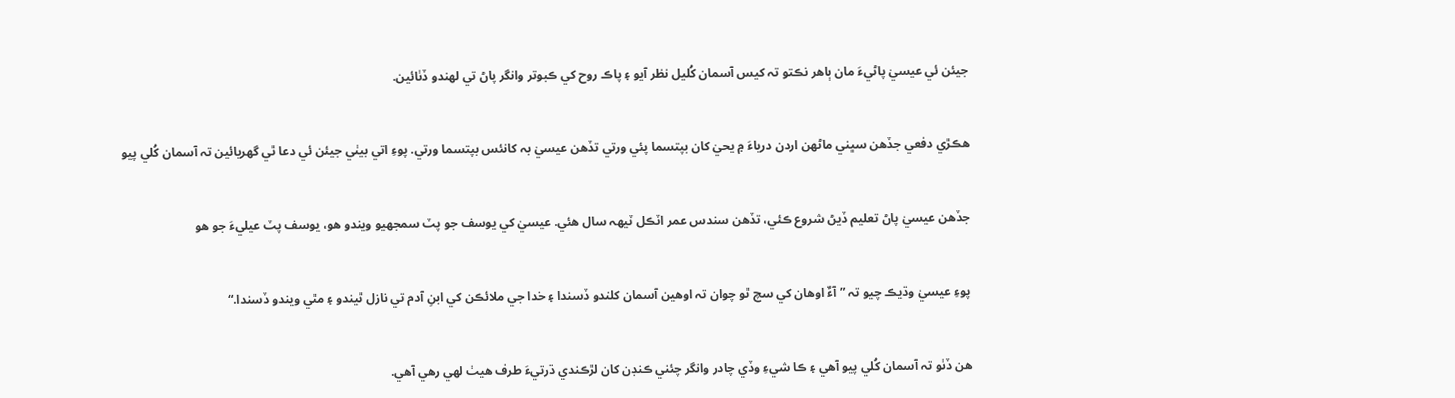جيئن ئي عيسيٰ پاڻيءَ مان ٻاهر نڪتو تہ کيس آسمان کُليل نظر آيو ۽ پاڪ روح کي ڪبوتر وانگر پاڻ تي لهندو ڏٺائين.


هڪڙي دفعي جڏهن سڀني ماڻهن اردن درياءَ ۾ يحيٰ کان بپتسما پئي ورتي تڏهن عيسيٰ بہ کانئس بپتسما ورتي. پوءِ اتي بيٺي جيئن ئي دعا ٿي گھريائين تہ آسمان کُلي پيو


جڏهن عيسيٰ پاڻ تعليم ڏيڻ شروع ڪئي، تڏهن سندس عمر اٽڪل ٽيهہ سال هئي. عيسيٰ کي يوسف جو پٽ سمجھيو ويندو هو، يوسف پٽ عيليءَ جو هو


پوءِ عيسيٰ وڌيڪ چيو تہ ”آءٌ اوهان کي سچ ٿو چوان تہ اوهين آسمان کلندو ڏسندا ۽ خدا جي ملائڪن کي ابنِ آدم تي نازل ٿيندو ۽ مٿي ويندو ڏسندا.“


هن ڏٺو تہ آسمان کُلي پيو آهي ۽ ڪا شيءِ وڏي چادر وانگر چئني ڪنڊن کان لڙڪندي ڌرتيءَ طرف هيٺ لهي رهي آهي.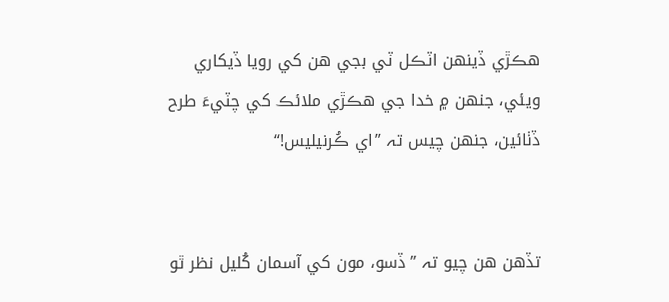هڪڙي ڏينهن اٽڪل ٽي بجي هن کي رويا ڏيکاري ويئي، جنهن ۾ خدا جي هڪڙي ملائڪ کي چٽيءَ طرح ڏٺائين، جنهن چيس تہ ”اي ڪُرنيليس!“


تڏهن هن چيو تہ ”ڏسو، مون کي آسمان کُليل نظر ٿو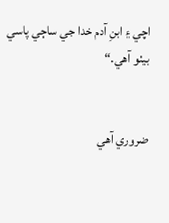اچي ۽ ابنِ آدم خدا جي ساڄي پاسي بيٺو آهي.“


ضروري آهي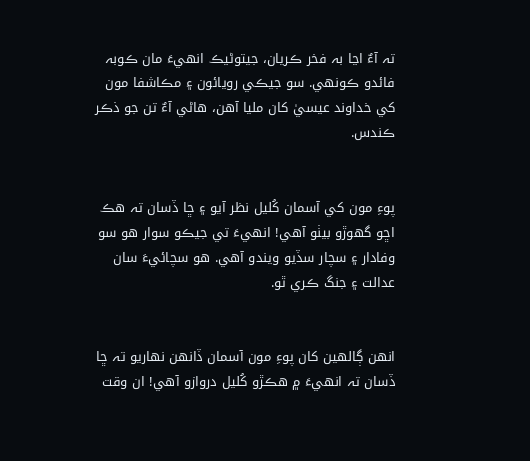تہ آءٌ اڃا بہ فخر ڪريان، جيتوڻيڪ انهيءَ مان ڪوبہ فائدو ڪونهي. سو جيڪي رويائون ۽ مڪاشفا مون کي خداوند عيسيٰ کان مليا آهن، هاڻي آءٌ تن جو ذڪر ڪندس.


پوءِ مون کي آسمان کُليل نظر آيو ۽ ڇا ڏسان تہ هڪ اڇو گھوڙو بيٺو آهي! انهيءَ تي جيڪو سوار هو سو وفادار ۽ سچار سڏيو ويندو آهي. هو سچائيءَ سان عدالت ۽ جنگ ڪري ٿو.


انهن ڳالهين کان پوءِ مون آسمان ڏانهن نهاريو تہ ڇا ڏسان تہ انهيءَ ۾ هڪڙو کُليل دروازو آهي! ان وقت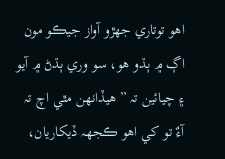اهو توتاري جهڙو آواز جيڪو مون اڳ ۾ ٻڌو هو، سو وري ٻڌڻ ۾ آيو ۽ چيائين تہ ”هيڏانهن مٿي اچ تہ آءٌ تو کي اهو ڪجھہ ڏيکاريان،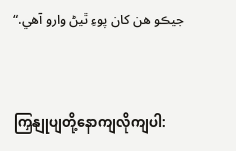جيڪو هن کان پوءِ ٿيڻ وارو آهي.“


ကြှနျုပျတို့နောကျလိုကျပါ: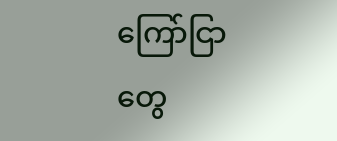ကြော်ငြာတွေ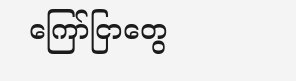ကြော်ငြာတွေ